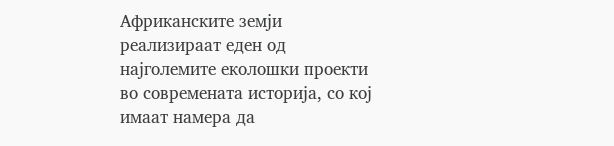Африканските земји реализираат еден од најголемите еколошки проекти во современата историја, со кој имаат намера да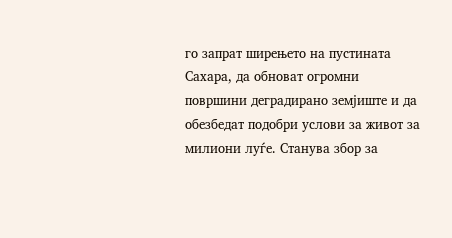го запрат ширењето на пустината Сахара, да обноват огромни површини деградирано земјиште и да обезбедат подобри услови за живот за милиони луѓе. Станува збор за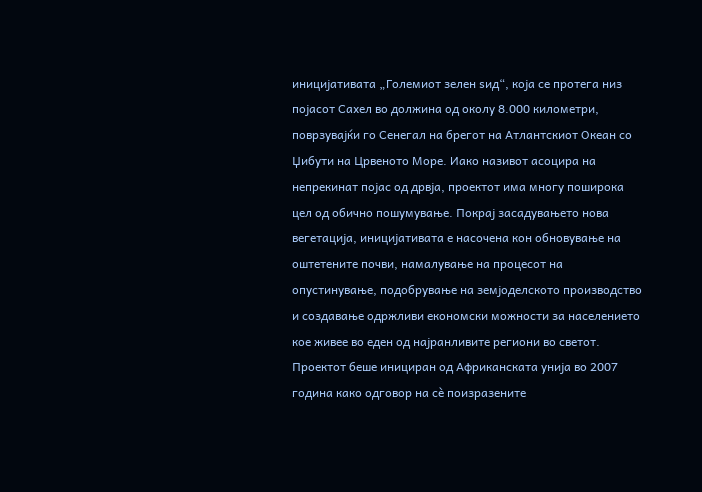иницијативата „Големиот зелен ѕид“, која се протега низ појасот Сахел во должина од околу 8.000 километри, поврзувајќи го Сенегал на брегот на Атлантскиот Океан со Џибути на Црвеното Море. Иако називот асоцира на непрекинат појас од дрвја, проектот има многу поширока цел од обично пошумување. Покрај засадувањето нова вегетација, иницијативата е насочена кон обновување на оштетените почви, намалување на процесот на опустинување, подобрување на земјоделското производство и создавање одржливи економски можности за населението кое живее во еден од најранливите региони во светот. Проектот беше инициран од Африканската унија во 2007 година како одговор на сè поизразените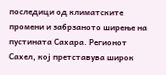последици од климатските промени и забрзаното ширење на пустината Сахара. Регионот Сахел, кој претставува широк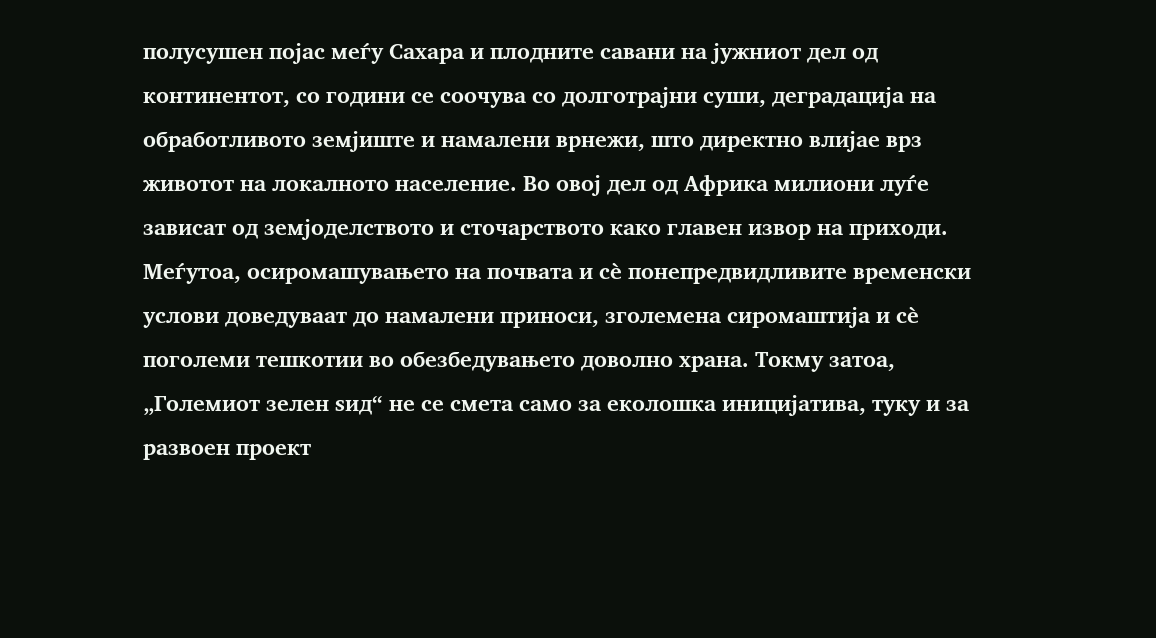полусушен појас меѓу Сахара и плодните савани на јужниот дел од континентот, со години се соочува со долготрајни суши, деградација на обработливото земјиште и намалени врнежи, што директно влијае врз животот на локалното население. Во овој дел од Африка милиони луѓе зависат од земјоделството и сточарството како главен извор на приходи. Меѓутоа, осиромашувањето на почвата и сè понепредвидливите временски услови доведуваат до намалени приноси, зголемена сиромаштија и сè поголеми тешкотии во обезбедувањето доволно храна. Токму затоа, „Големиот зелен ѕид“ не се смета само за еколошка иницијатива, туку и за развоен проект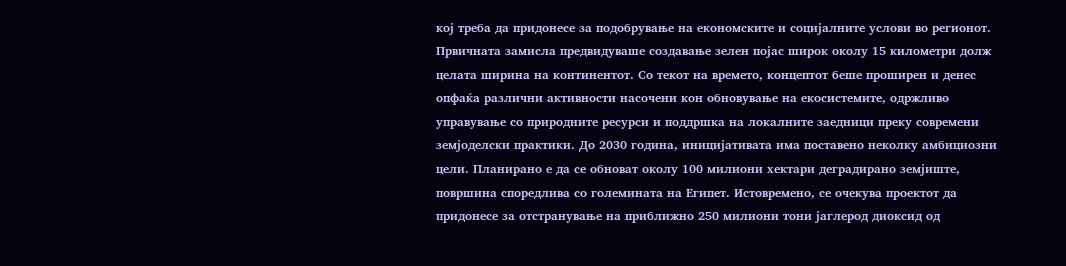кој треба да придонесе за подобрување на економските и социјалните услови во регионот. Првичната замисла предвидуваше создавање зелен појас широк околу 15 километри долж целата ширина на континентот. Со текот на времето, концептот беше проширен и денес опфаќа различни активности насочени кон обновување на екосистемите, одржливо управување со природните ресурси и поддршка на локалните заедници преку современи земјоделски практики. До 2030 година, иницијативата има поставено неколку амбициозни цели. Планирано е да се обноват околу 100 милиони хектари деградирано земјиште, површина споредлива со големината на Египет. Истовремено, се очекува проектот да придонесе за отстранување на приближно 250 милиони тони јаглерод диоксид од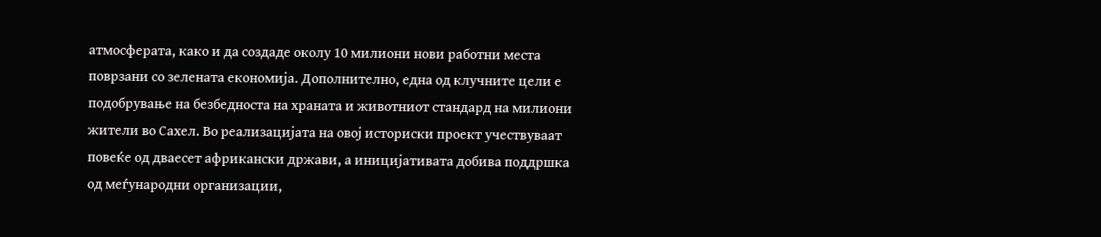атмосферата, како и да создаде околу 10 милиони нови работни места поврзани со зелената економија. Дополнително, една од клучните цели е подобрување на безбедноста на храната и животниот стандард на милиони жители во Сахел. Во реализацијата на овој историски проект учествуваат повеќе од дваесет африкански држави, а иницијативата добива поддршка од меѓународни организации,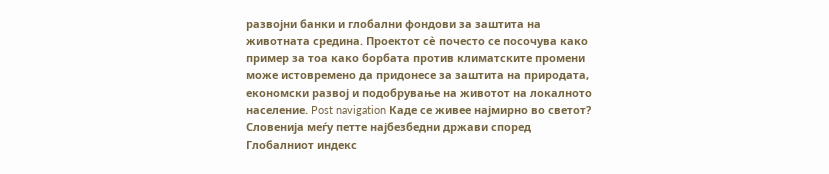развојни банки и глобални фондови за заштита на животната средина. Проектот сè почесто се посочува како пример за тоа како борбата против климатските промени може истовремено да придонесе за заштита на природата, економски развој и подобрување на животот на локалното население. Post navigation Каде се живее најмирно во светот? Словенија меѓу петте најбезбедни држави според Глобалниот индекс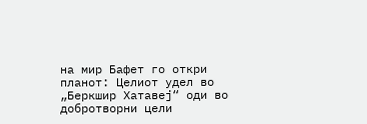на мир Бафет го откри планот: Целиот удел во „Беркшир Хатавеј“ оди во добротворни цели